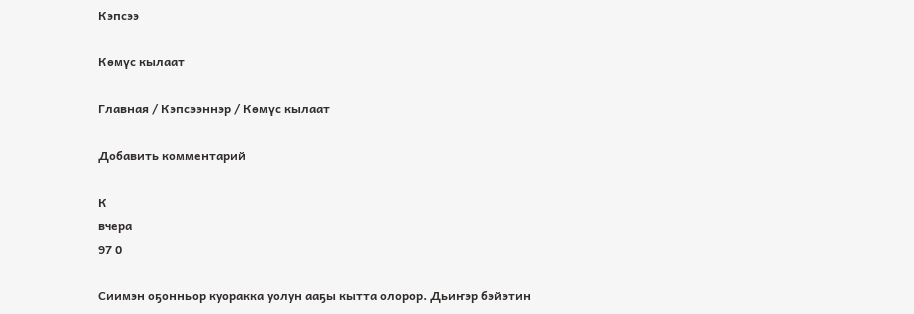Кэпсээ

Көмүс кылаат

Главная / Кэпсээннэр / Көмүс кылаат

Добавить комментарий

К
вчера
97 0

Сиимэн оҕонньор куоракка уолун ааҕы кытта олорор. Дьиҥэр бэйэтин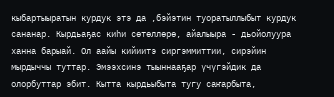кыбартыыратын курдук этэ да ,бэйэтин туоратыллыбыт курдук сананар. Кырдьаҕас киһи сөтөллөрө, айалыыра - дьойолуура ханна барыай. Ол аайы кийиитэ сиргэммиттии, сирэйин мырдыччы туттар. Эмээхсинэ тыыннааҕар үчүгэйдик да олорбуттар эбит. Кытта кырдьыбыта тугу саҥарбыта,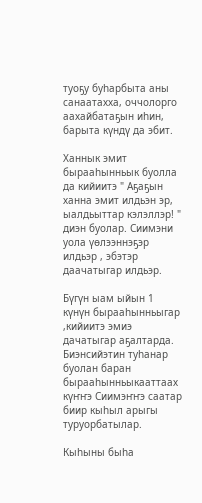туоҕу буһарбыта аны санаатахха, оччолорго аахайбатаҕын иһин, барыта күндү да эбит.

Ханнык эмит бырааһынньык буолла да кийиитэ " Аҕаҕын ханна эмит илдьэн эр, ыалдьыттар кэлэллэр! " диэн буолар. Сиимэни уола үөлээннэҕэр илдьэр , эбэтэр даачатыгар илдьэр.

Бүгүн ыам ыйын 1 күнүн бырааһынньыгар ,кийиитэ эмиэ дачатыгар аҕалтарда. Биэнсийэтин туһанар буолан баран бырааһынньыкааттаах күҥҥэ Сиимэҥҥэ саатар биир кыһыл арыгы туруорбатылар.

Кыһыны быһа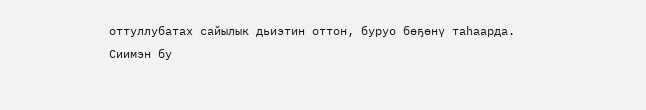оттуллубатах сайылык дьиэтин оттон, буруо бөҕөнү таһаарда.
Сиимэн бу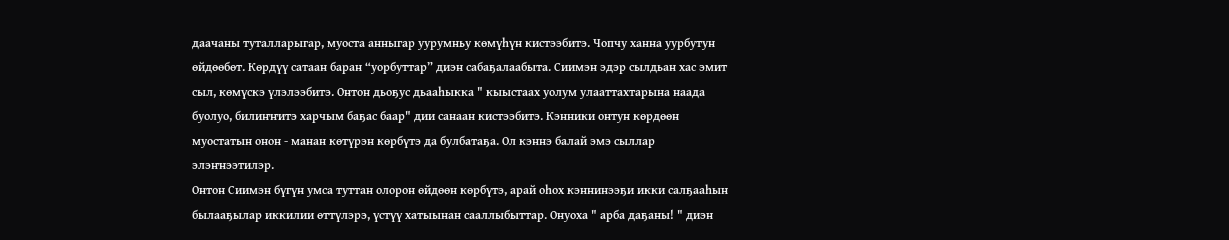даачаны туталларыгар, муоста анныгар уурумньу көмүһүн кистээбитэ. Чопчу ханна уурбутун өйдөөбөт. Көрдүү сатаан баран “уорбуттар” диэн сабаҕалаабыта. Сиимэн эдэр сылдьан хас эмит сыл, көмүскэ үлэлээбитэ. Онтон дьоҕус дьааһыкка " кыыстаах уолум улааттахтарына наада буолуо, билиҥҥитэ харчым баҕас баар" дии санаан кистээбитэ. Кэнники онтун көрдөөн муостатын онон - манан көтүрэн көрбүтэ да булбатаҕа. Ол кэннэ балай эмэ сыллар элэҥнээтилэр.
Онтон Сиимэн бүгүн умса туттан олорон өйдөөн көрбүтэ, арай оһох кэннинээҕи икки салҕааһын былааҕылар иккилии өттүлэрэ, үстүү хатыынан сааллыбыттар. Онуоха " арба даҕаны! " диэн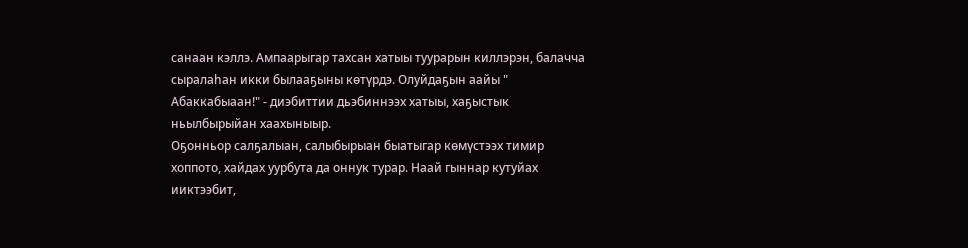санаан кэллэ. Ампаарыгар тахсан хатыы туурарын киллэрэн, балачча сыралаһан икки былааҕыны көтүрдэ. Олуйдаҕын аайы " Абаккабыаан!" - диэбиттии дьэбиннээх хатыы, хаҕыстык ньылбырыйан хаахыныыр.
Оҕонньор салҕалыан, салыбырыан быатыгар көмүстээх тимир хоппото, хайдах уурбута да оннук турар. Наай гыннар кутуйах ииктээбит,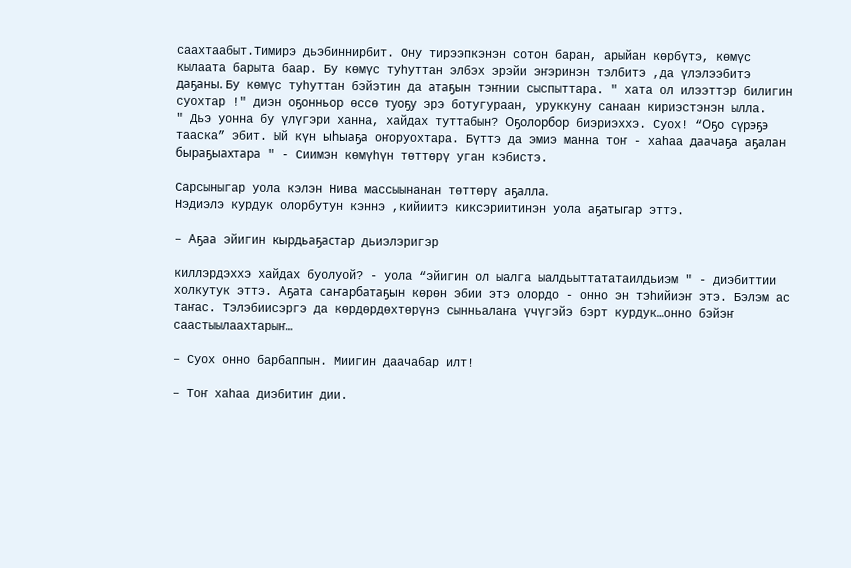саахтаабыт.Тимирэ дьэбиннирбит. Ону тирээпкэнэн сотон баран, арыйан көрбүтэ, көмүс кылаата барыта баар. Бу көмүс туһуттан элбэх эрэйи эҥэринэн тэлбитэ ,да үлэлээбитэ даҕаны. Бу көмүс туһуттан бэйэтин да атаҕын тэҥнии сыспыттара. " хата ол илээттэр билигин суохтар !" диэн оҕонньор өссө туоҕу эрэ ботугураан, уруккуну санаан кириэстэнэн ылла.
" Дьэ уонна бу үлүгэри ханна, хайдах туттабын? Оҕолорбор биэриэххэ. Суох! “Оҕо сүрэҕэ тааска” эбит. Ый күн ыһыаҕа оҥоруохтара. Бүттэ да эмиэ манна тоҥ - хаһаа даачаҕа аҕалан быраҕыахтара " - Сиимэн көмүһүн төттөрү уган кэбистэ.

Сарсыныгар уола кэлэн Нива массыынанан төттөрү аҕалла.
Нэдиэлэ курдук олорбутун кэннэ ,кийиитэ киксэриитинэн уола аҕатыгар эттэ.

– Аҕаа эйигин кырдьаҕастар дьиэлэригэр

киллэрдэххэ хайдах буолуой? - уола “эйигин ол ыалга ыалдьыттататаилдьиэм " - диэбиттии холкутук эттэ. Аҕата саҥарбатаҕын көрөн эбии этэ олордо - онно эн тэһийиэҥ этэ. Бэлэм ас таҥас. Тэлэбиисэргэ да көрдөрдөхтөрүнэ сынньалаҥа үчүгэйэ бэрт курдук…онно бэйэҥ саастыылаахтарыҥ…

– Суох онно барбаппын. Миигин даачабар илт!

– Тоҥ хаһаа диэбитиҥ дии.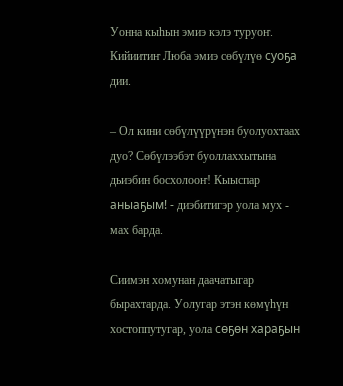Уонна кыһын эмиэ кэлэ туруоҥ. Кийиитиҥ Люба эмиэ сөбүлүө суоҕа дии.

– Ол кини сөбүлүүрүнэн буолуохтаах дуо? Сөбүлээбэт буоллаххытына дьиэбин босхолооҥ! Кыыспар аныаҕым! - диэбитигэр уола мух - мах барда.

Сиимэн хомунан даачатыгар бырахтарда. Уолугар этэн көмүһүн хостоппутугар, уола сөҕөн хараҕын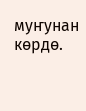муҥунан көрдө.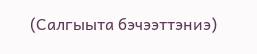(Салгыыта бэчээттэниэ)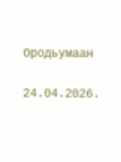Ородьумаан

24.04.2026.